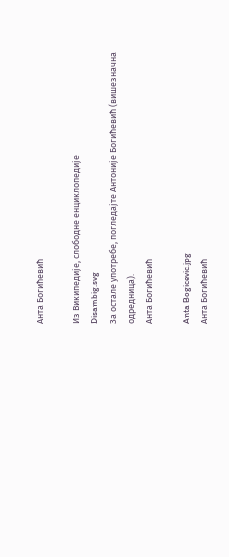Анта Богићевић

Из Википедије, слободне енциклопедије
Disambig.svg
За остале употребе, погледајте Антоније Богићевић (вишезначна одредница).
Анта Богићевић

Anta Bogicevic.jpg
Анта Богићевић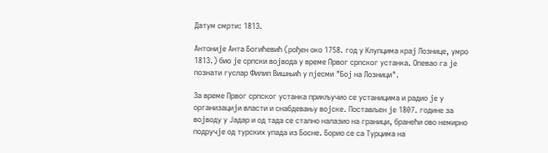Датум смрти: 1813.

Антоније Анта Богићевић (рођен око 1758. год у Клупцима крај Лознице, умро 1813.) био је српски војвода у време Првог српског устанка. Опевао га је познати гуслар Филип Вишњић у пјесми "Бој на Лозници".

За време Првог српског устанка прикључио се устаницима и радио је у организацији власти и снабдевању војске. Постављен је 1807. године за војводу у Јадар и од тада се стално налазио на граници, бранећи ово немирно подручје од турских упада из Босне. Борио се са Турцима на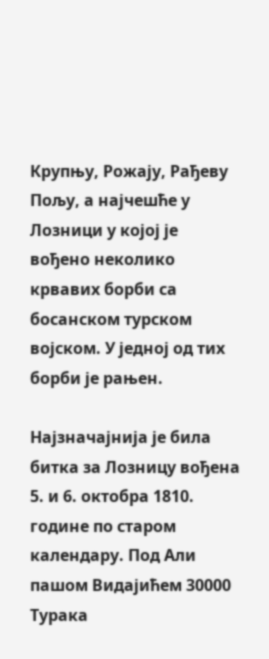Крупњу, Рожају, Рађеву Пољу, а најчешће у Лозници у којој је вођено неколико крвавих борби са босанском турском војском. У једној од тих борби је рањен.

Најзначајнија је била битка за Лозницу вођена 5. и 6. октобра 1810. године по старом календару. Под Али пашом Видајићем 30000 Турака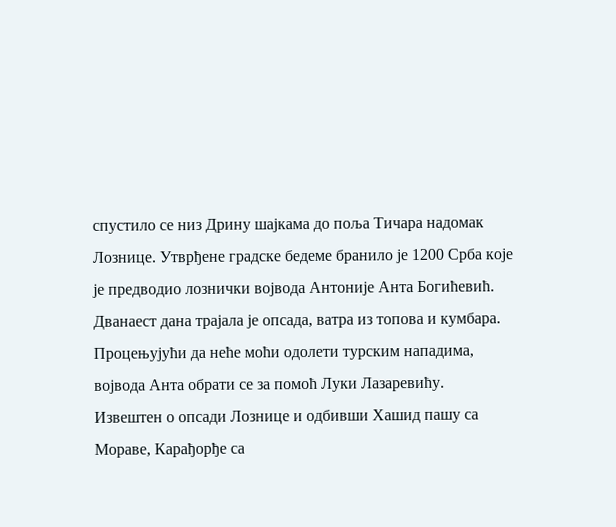спустило се низ Дрину шајкама до поља Тичара надомак Лознице. Утврђене градске бедеме бранило је 1200 Срба које је предводио лознички војвода Антоније Анта Богићевић. Дванаест дана трајала је опсада, ватра из топова и кумбара. Процењујући да неће моћи одолети турским нападима, војвода Анта обрати се за помоћ Луки Лазаревићу. Извештен о опсади Лознице и одбивши Хашид пашу са Мораве, Карађорђе са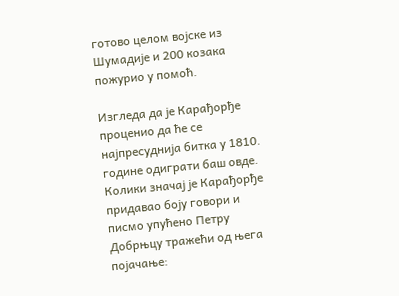готово целом војске из Шумадије и 200 козака пожурио у помоћ.

Изгледа да је Карађорђе проценио да ће се најпресуднија битка у 1810. године одиграти баш овде. Колики значај је Карађорђе придавао боју говори и писмо упућено Петру Добрњцу тражећи од њега појачање: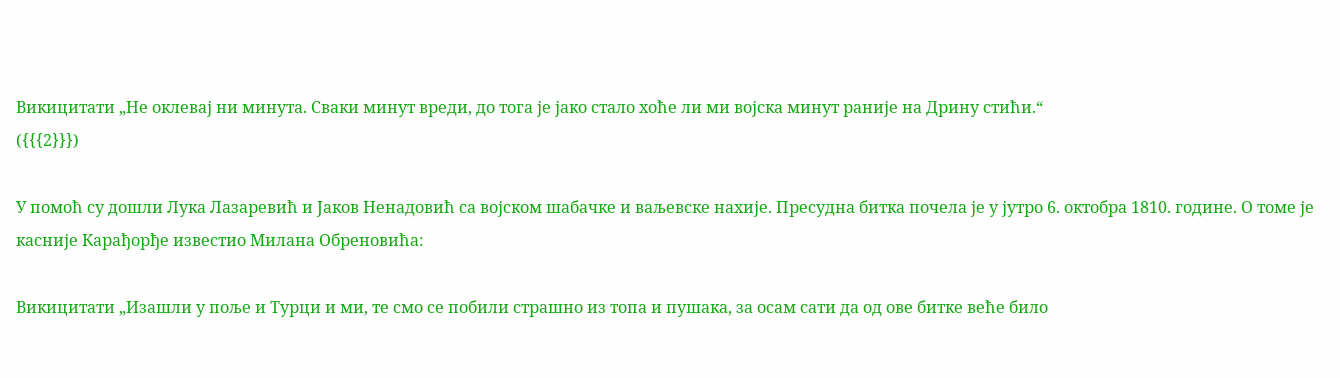Викицитати „Не оклевај ни минута. Сваки минут вреди, до тога је јако стало хоће ли ми војска минут раније на Дрину стићи.“
({{{2}}})

У помоћ су дошли Лука Лазаревић и Јаков Ненадовић са војском шабачке и ваљевске нахије. Пресудна битка почела је у јутро 6. октобра 1810. године. О томе је касније Карађорђе известио Милана Обреновића:

Викицитати „Изашли у поље и Турци и ми, те смо се побили страшно из топа и пушака, за осам сати да од ове битке веће било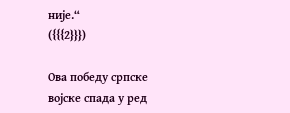није.“
({{{2}}})

Ова победу српске војске спада у ред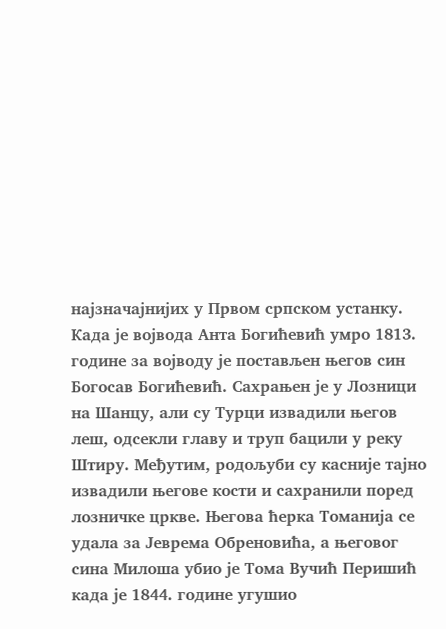најзначајнијих у Првом српском устанку. Када је војвода Анта Богићевић умро 1813. године за војводу је постављен његов син Богосав Богићевић. Сахрањен је у Лозници на Шанцу, али су Турци извадили његов леш, одсекли главу и труп бацили у реку Штиру. Међутим, родољуби су касније тајно извадили његове кости и сахранили поред лозничке цркве. Његова ћерка Томанија се удала за Јеврема Обреновића, а његовог сина Милоша убио је Тома Вучић Перишић када је 1844. године угушио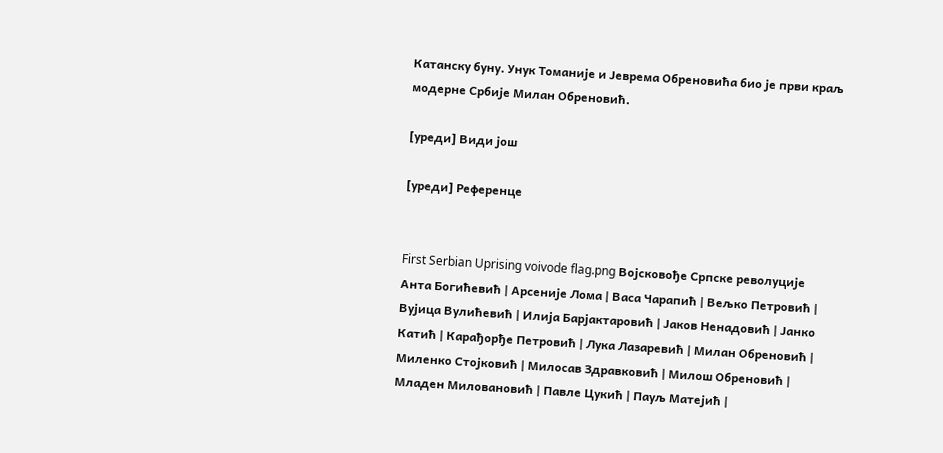Катанску буну. Унук Томаније и Јеврема Обреновића био је први краљ модерне Србије Милан Обреновић.

[уреди] Види још

[уреди] Референце


First Serbian Uprising voivode flag.png Војсковође Српске револуције
Анта Богићевић | Арсеније Лома | Васа Чарапић | Вељко Петровић | Вујица Вулићевић | Илија Барјактаровић | Јаков Ненадовић | Јанко Катић | Карађорђе Петровић | Лука Лазаревић | Милан Обреновић | Миленко Стојковић | Милосав Здравковић | Милош Обреновић | Младен Миловановић | Павле Цукић | Пауљ Матејић |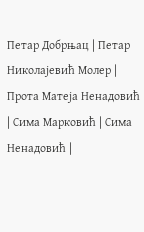Петар Добрњац | Петар Николајевић Молер | Прота Матеја Ненадовић | Сима Марковић | Сима Ненадовић |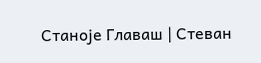Станоје Главаш | Стеван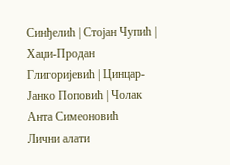Синђелић | Стојан Чупић | Хаџи-Продан Глигоријевић | Цинцар-Јанко Поповић | Чолак Анта Симеоновић
Лични алати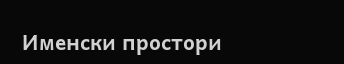Именски простори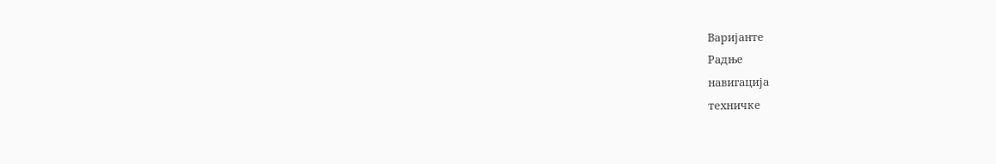Варијанте
Радње
навигација
техничке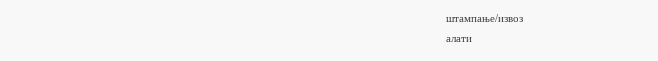штампање/извоз
алати